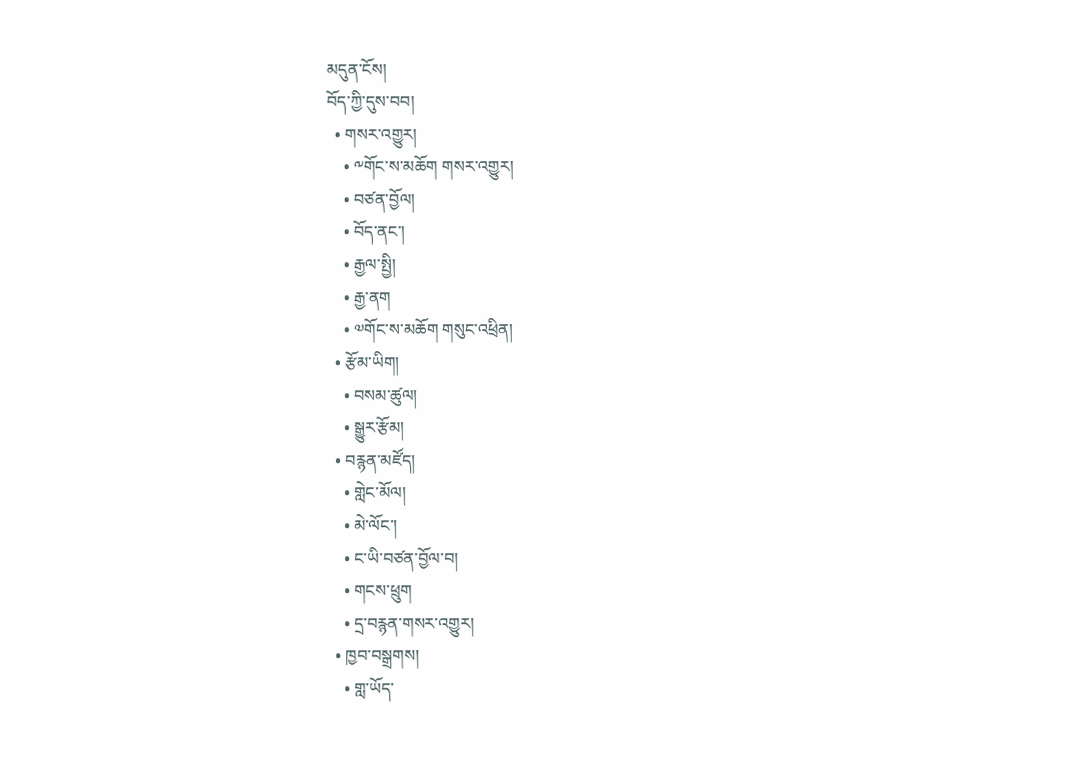མདུན་ངོས།
བོད་ཀྱི་དུས་བབ།
  • གསར་འགྱུར།
    • ༸གོང་ས་མཆོག གསར་འགྱུར།
    • བཙན་བྱོལ།
    • བོད་ནང་།
    • རྒྱལ་སྤྱི།
    • རྒྱ་ནག
    • ༧གོང་ས་མཆོག གསུང་འཕྲིན།
  • རྩོམ་ཡིག།
    • བསམ་ཚུལ།
    • སྒྱུར་རྩོམ།
  • བརྙན་མཛོད།
    • གླེང་མོལ།
    • མེ་ལོང་།
    • ང་ཡི་བཙན་བྱོལ་བ།
    • གངས་ཕྲུག
    • དྲ་བརྙན་གསར་འགྱུར།
  • ཁྱབ་བསྒྲགས།
    • གླ་ཡོད་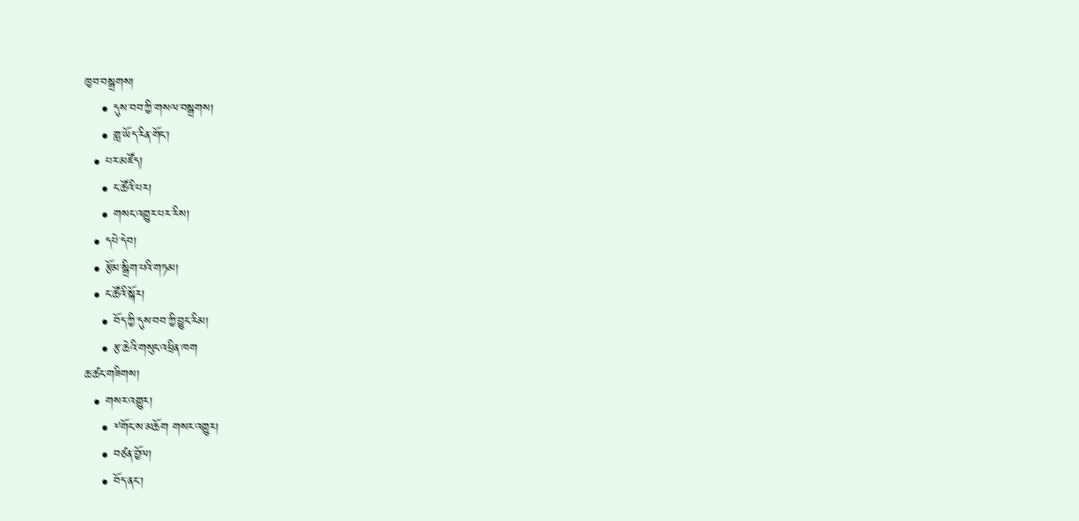ཁྱབ་བསྒྲགས།
    • དུས་བབ་ཀྱི་གསལ་བསྒྲགས།
    • གླ་ཡོད་རིན་གོང་།
  • པར་མཛོད།
    • ང་ཚོའི་པར།
    • གསང་འགྱུར་པར་རིས།
  • དཔེ་དེབ།
  • རྩོམ་སྒྲིག་པའི་གཏམ།
  • ང་ཚོའི་སྐོར།
    • བོད་ཀྱི་དུས་བབ་ཀྱི་བྱུང་རིམ།
    • རྩ་ཆེའི་གསུང་འཕྲིན་ཁག
ཆ་ཚང་གཟིགས།
  • གསར་འགྱུར།
    • ༸གོང་ས་མཆོག གསར་འགྱུར།
    • བཙན་བྱོལ།
    • བོད་ནང་།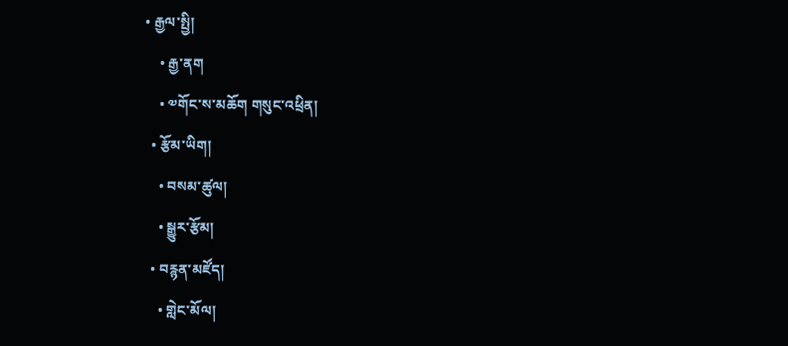• རྒྱལ་སྤྱི།
    • རྒྱ་ནག
    • ༧གོང་ས་མཆོག གསུང་འཕྲིན།
  • རྩོམ་ཡིག།
    • བསམ་ཚུལ།
    • སྒྱུར་རྩོམ།
  • བརྙན་མཛོད།
    • གླེང་མོལ།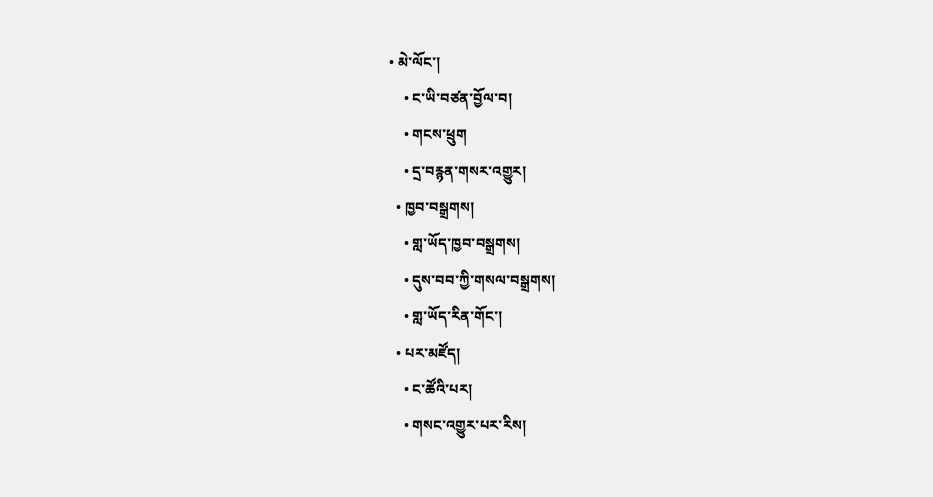• མེ་ལོང་།
    • ང་ཡི་བཙན་བྱོལ་བ།
    • གངས་ཕྲུག
    • དྲ་བརྙན་གསར་འགྱུར།
  • ཁྱབ་བསྒྲགས།
    • གླ་ཡོད་ཁྱབ་བསྒྲགས།
    • དུས་བབ་ཀྱི་གསལ་བསྒྲགས།
    • གླ་ཡོད་རིན་གོང་།
  • པར་མཛོད།
    • ང་ཚོའི་པར།
    • གསང་འགྱུར་པར་རིས།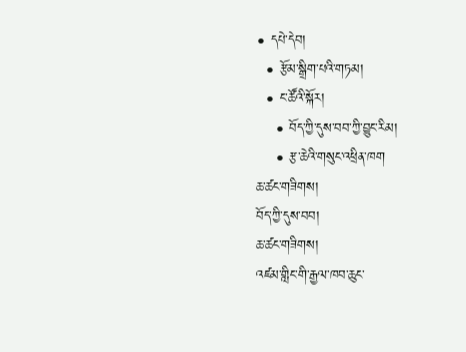• དཔེ་དེབ།
  • རྩོམ་སྒྲིག་པའི་གཏམ།
  • ང་ཚོའི་སྐོར།
    • བོད་ཀྱི་དུས་བབ་ཀྱི་བྱུང་རིམ།
    • རྩ་ཆེའི་གསུང་འཕྲིན་ཁག
ཆ་ཚང་གཟིགས།
བོད་ཀྱི་དུས་བབ།
ཆ་ཚང་གཟིགས།
འཛམ་གླིང་གི་རྒྱལ་ཁབ་ཆུང་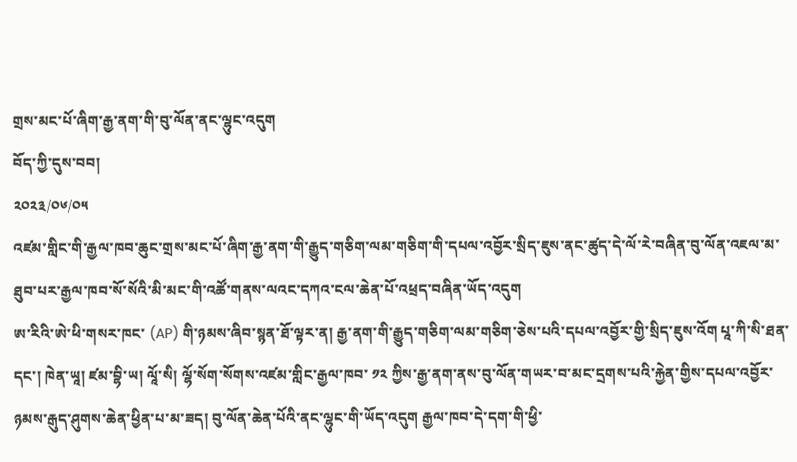གྲས་མང་པོ་ཞིག་རྒྱ་ནག་གི་བུ་ལོན་ནང་ལྷུང་འདུག
བོད་ཀྱི་དུས་བབ།
༢༠༢༣/༠༦/༠༥
འཛམ་གླིང་གི་རྒྱལ་ཁབ་ཆུང་གྲས་མང་པོ་ཞིག་རྒྱ་ནག་གི་རྒྱུད་གཅིག་ལམ་གཅིག་གི་དཔལ་འབྱོར་སྲིད་ཇུས་ནང་ཚུད་དེ་ལོ་རེ་བཞིན་བུ་ལོན་འཇལ་མ་ཐུབ་པར་རྒྱལ་ཁབ་སོ་སོའི་མི་མང་གི་འཚོ་གནས་ལའང་དཀའ་ངལ་ཆེན་པོ་འཕྲད་བཞིན་ཡོད་འདུག
ཨ་རིའི་ཨེ་ཕི་གསར་ཁང་ (AP) གི་ཉམས་ཞིབ་སྙན་ཐོ་ལྟར་ན། རྒྱ་ནག་གི་རྒྱུད་གཅིག་ལམ་གཅིག་ཅེས་པའི་དཔལ་འབྱོར་གྱི་སྲིད་ཇུས་འོག པཱ་ཀི་སི་ཐན་དང་། ཁེན་ཡཱ། ཛམ་བྷི་ཡ། ལཱོ་སི། ལྷོ་སོག་སོགས་འཛམ་གླིང་རྒྱལ་ཁབ་ ༡༢ ཀྱིས་རྒྱ་ནག་ནས་བུ་ལོན་གཡར་བ་མང་དྲགས་པའི་རྐྱེན་གྱིས་དཔལ་འབྱོར་ཉམས་རྒུད་ཤུགས་ཆེན་ཕྱིན་པ་མ་ཟད། བུ་ལོན་ཆེན་པོའི་ནང་ལྷུང་གི་ཡོད་འདུག རྒྱལ་ཁབ་དེ་དག་གི་ཕྱི་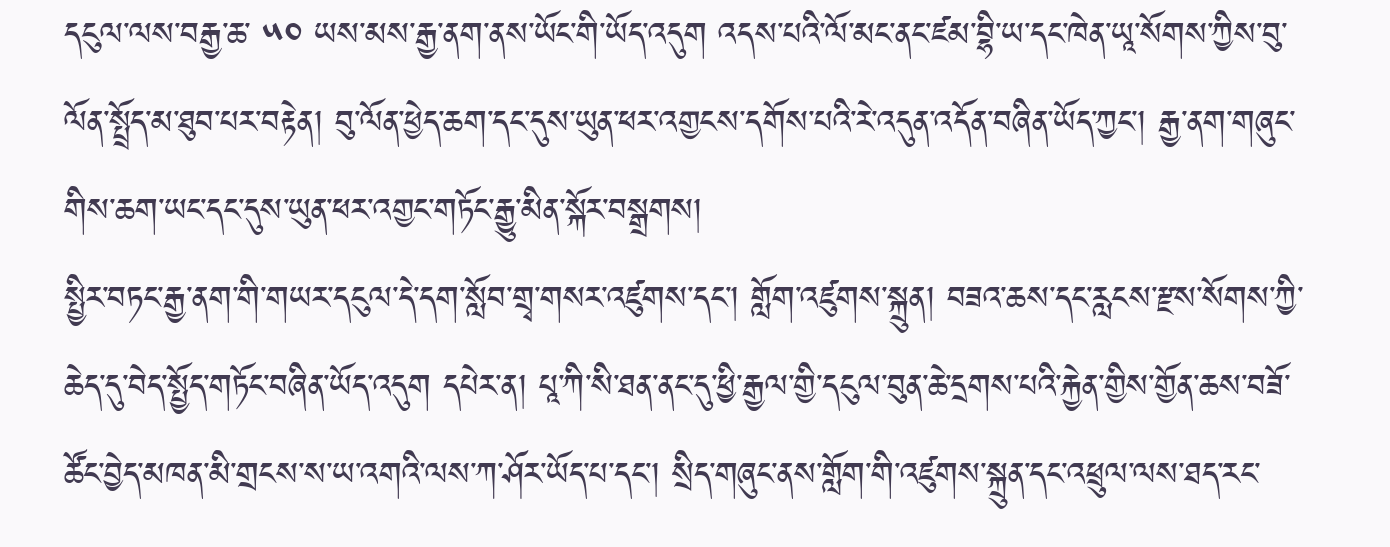དངུལ་ལས་བརྒྱ་ཆ་ ༥༠ ཡས་མས་རྒྱ་ནག་ནས་ཡོང་གི་ཡོད་འདུག འདས་པའི་ལོ་མང་ནང་ཛམ་བྷི་ཡ་དང་ཁེན་ཡཱ་སོགས་ཀྱིས་བུ་ལོན་སྤྲོད་མ་ཐུབ་པར་བརྟེན། བུ་ལོན་ཕྱེད་ཆག་དང་དུས་ཡུན་ཕར་འགྱངས་དགོས་པའི་རེ་འདུན་འདོན་བཞིན་ཡོད་ཀྱང་། རྒྱ་ནག་གཞུང་གིས་ཆག་ཡང་དང་དུས་ཡུན་ཕར་འགྱང་གཏོང་རྒྱུ་མིན་སྐོར་བསྒྲགས།
སྤྱིར་བཏང་རྒྱ་ནག་གི་གཡར་དངུལ་དེ་དག་སློབ་གྲྭ་གསར་འཛུགས་དང་། གློག་འཛུགས་སྐྲུན། བཟའ་ཆས་དང་རླངས་རྫས་སོགས་ཀྱི་ཆེད་དུ་བེད་སྤྱོད་གཏོང་བཞིན་ཡོད་འདུག དཔེར་ན། པཱ་ཀི་སི་ཐན་ནང་དུ་ཕྱི་རྒྱལ་གྱི་དངུལ་བུན་ཆེ་དྲགས་པའི་རྐྱེན་གྱིས་གྱོན་ཆས་བཟོ་ཚོང་བྱེད་མཁན་མི་གྲངས་ས་ཡ་འགའི་ལས་ཀ་ཤོར་ཡོད་པ་དང་། སྲིད་གཞུང་ནས་གློག་གི་འཛུགས་སྐྲུན་དང་འཕྲུལ་ལས་ཐད་རང་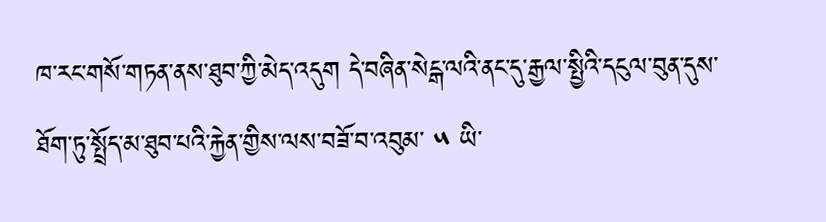ཁ་རང་གསོ་གཏན་ནས་ཐུབ་ཀྱི་མེད་འདུག དེ་བཞིན་སེངྒ་ལའི་ནང་དུ་རྒྱལ་སྤྱིའི་དངུལ་བུན་དུས་ཐོག་ཏུ་སྤྲོད་མ་ཐུབ་པའི་རྐྱེན་གྱིས་ལས་བཟོ་བ་འབུམ་ ༥ ཡི་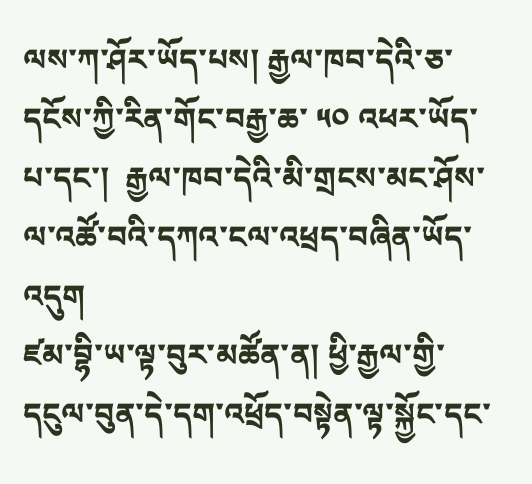ལས་ཀ་ཤོར་ཡོད་པས། རྒྱལ་ཁབ་དེའི་ཅ་དངོས་ཀྱི་རིན་གོང་བརྒྱ་ཆ་ ༥༠ འཕར་ཡོད་པ་དང་།  རྒྱལ་ཁབ་དེའི་མི་གྲངས་མང་ཤོས་ལ་འཚོ་བའི་དཀའ་ངལ་འཕྲད་བཞིན་ཡོད་འདུག
ཛམ་བྷི་ཡ་ལྟ་བུར་མཚོན་ན། ཕྱི་རྒྱལ་གྱི་དངུལ་བུན་དེ་དག་འཕྲོད་བསྟེན་ལྟ་སྐྱོང་དང་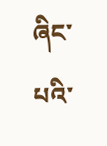ཞིང་པའི་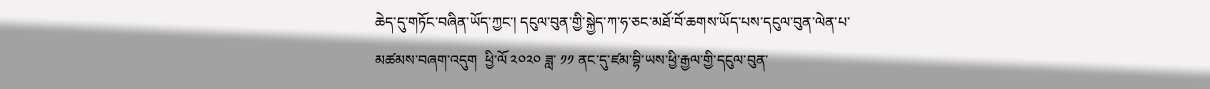ཆེད་དུ་གཏོང་བཞིན་ཡོད་ཀྱང་། དངུལ་བུན་གྱི་སྐྱེད་ཀ་ཧ་ཅང་མཐོ་བོ་ཆགས་ཡོད་པས་དངུལ་བུན་ལེན་པ་མཚམས་བཞག་འདུག  ཕྱི་ལོ ༢༠༢༠ ཟླ་ ༡༡ ནང་དུ་ཛམ་བྷི་ཡས་ཕྱི་རྒྱལ་གྱི་དངུལ་བུན་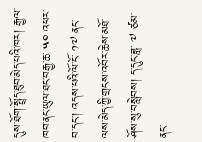དུས་ཐོག་སྤྲོད་ཐུབ་མེད་པའི་ཁར། རྒྱལ་ཁབ་ནང་ཡུལ་ཐང་བརྒྱ་ཆ་ ༥༠ འཕར་བ་དང་། འདས་པའི་ལོ་ངོ་ ༡༧ ནང་ལས་མེད་ཀྱི་གྲངས་འབོར་ཆེས་མཐོ་ཤོས་སུ་བསླེབས། ད་དུང་ཟླ་ ༧ ཙམ་ནང་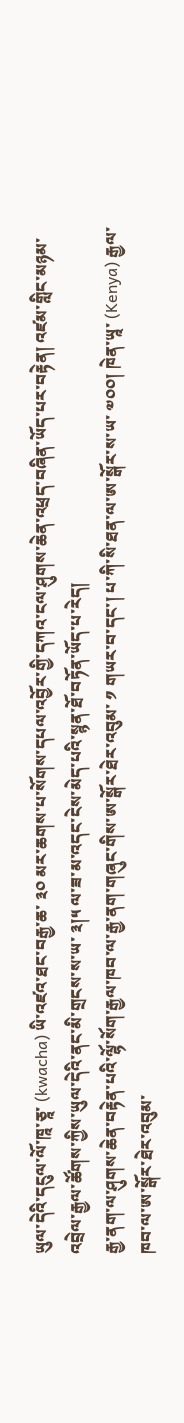ཡུལ་དེའི་དངུལ་ལོ་ཁཱ་ཅཱ་ (kwacha) ཡི་འཛའ་ཐང་བརྒྱ་ཆ་ ༣༠ མར་ཆགས་པ་སོགས་དཔལ་འབྱོར་གྱི་དཀའ་ངལ་ཤུགས་ཆེན་འཕྲད་བཞིན་ཡོད་པར་བརྟེན། འཛམ་གླིང་མཉམ་འབྲེལ་རྒྱལ་ཚོགས་ཀྱིས་ཡུལ་དེའི་ནང་མི་གྲངས་ས་ཡ་ ༣།༥ ལ་ཟ་མ་འདང་ངེས་མེད་པའི་སྙན་ཐོ་བཏོན་ཡོད་པ་རེད།
རྒྱ་ནག་ལ་ཤུགས་ཆེན་བརྟེན་པའི་ལྷོ་སོག་རྒྱལ་ཁབ་ལ་རྒྱ་ནག་གཞུང་གིས་ཨ་སྒོར་ཐེར་འབུམ་ ༡ གཡར་བ་དང་། པ་ཀི་སི་ཐན་ལ་ཨ་སྒོར་ས་ཡ་ ༧༠༠། ཁེན་ཡཱ་ (Kenya) རྒྱལ་ཁབ་ལ་ཨ་སྒོར་ཐེར་འབུམ་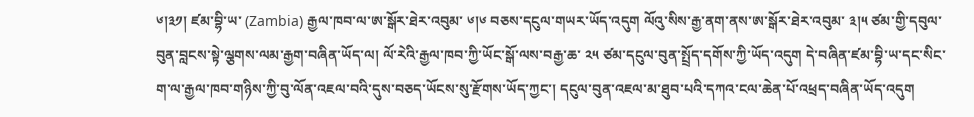༦།༣༡། ཛམ་བྷི་ཡ་ (Zambia) རྒྱལ་ཁབ་ལ་ཨ་སྒོར་ཐེར་འབུམ་ ༦།༦ བཅས་དངུལ་གཡར་ཡོད་འདུག ལོའུ་སིས་རྒྱ་ནག་ནས་ཨ་སྒོར་ཐེར་འབུམ་ ༣།༥ ཙམ་གྱི་དབུལ་བུན་བླངས་སྟེ་ལྕགས་ལམ་རྒྱག་བཞིན་ཡོད་ལ། ལོ་རེའི་རྒྱལ་ཁབ་ཀྱི་ཡོང་སྒོ་ལས་བརྒྱ་ཆ་ ༢༥ ཙམ་དངུལ་བུན་སྤྲོད་དགོས་ཀྱི་ཡོད་འདུག དེ་བཞིན་ཛམ་བྷི་ཡ་དང་སིང་ག་ལ་རྒྱལ་ཁབ་གཉིས་ཀྱི་བུ་ལོན་འཇལ་བའི་དུས་བཅད་ཡོངས་སུ་རྫོགས་ཡོད་ཀྱང་། དངུལ་བུན་འཇལ་མ་ཐུབ་པའི་དཀའ་ངལ་ཆེན་པོ་འཕྲད་བཞིན་ཡོད་འདུག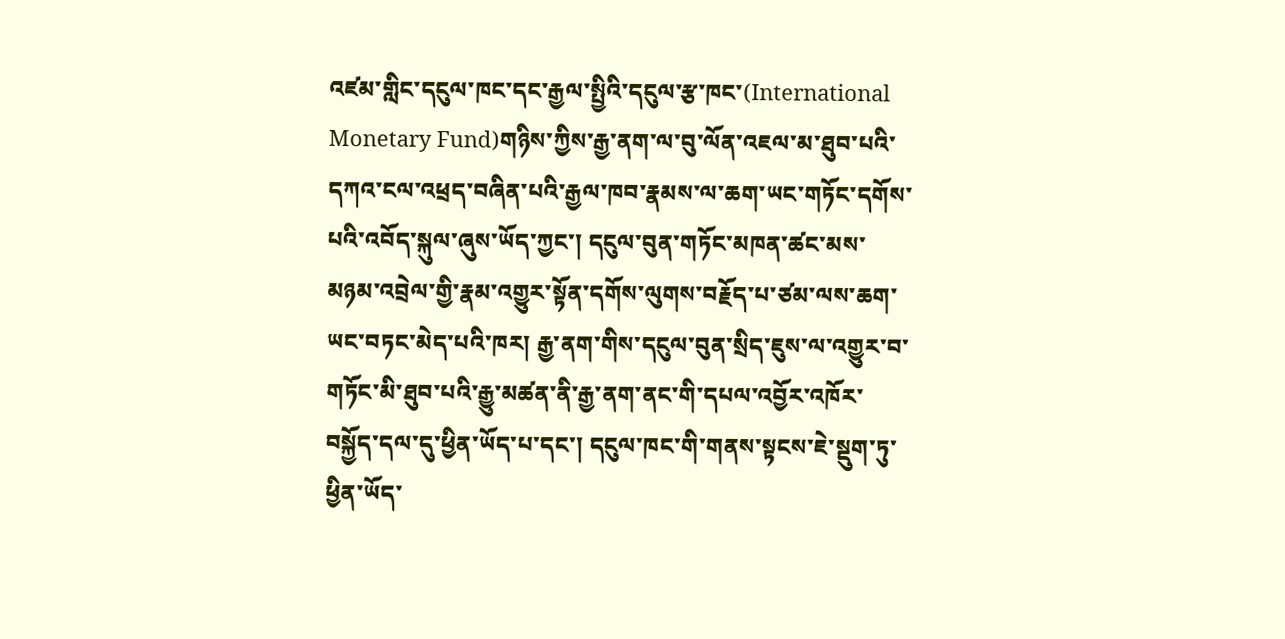འཛམ་གླིང་དངུལ་ཁང་དང་རྒྱལ་སྤྱིའི་དངུལ་རྩ་ཁང་(International Monetary Fund)གཉིས་ཀྱིས་རྒྱ་ནག་ལ་བུ་ལོན་འཇལ་མ་ཐུབ་པའི་དཀའ་ངལ་འཕྲད་བཞིན་པའི་རྒྱལ་ཁབ་རྣམས་ལ་ཆག་ཡང་གཏོང་དགོས་པའི་འབོད་སྐུལ་ཞུས་ཡོད་ཀྱང་། དངུལ་བུན་གཏོང་མཁན་ཚང་མས་མཉམ་འབྲེལ་གྱི་རྣམ་འགྱུར་སྟོན་དགོས་ལུགས་བརྗོད་པ་ཙམ་ལས་ཆག་ཡང་བཏང་མེད་པའི་ཁར། རྒྱ་ནག་གིས་དངུལ་བུན་སྲིད་ཇུས་ལ་འགྱུར་བ་གཏོང་མི་ཐུབ་པའི་རྒྱུ་མཚན་ནི་རྒྱ་ནག་ནང་གི་དཔལ་འབྱོར་འཁོར་བསྐྱོད་དལ་དུ་ཕྱིན་ཡོད་པ་དང་། དངུལ་ཁང་གི་གནས་སྟངས་ཇེ་སྡུག་ཏུ་ཕྱིན་ཡོད་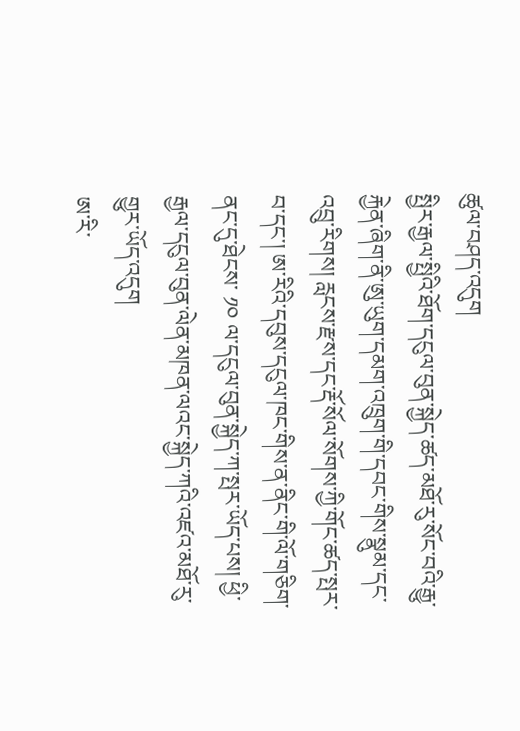ཚུལ་བཤད་འདུག
སྤྱིར་རྒྱལ་སྤྱིའི་ཐོག་དངུལ་བུན་སྐྱེད་ཚད་མཐོ་རུ་སོང་བའི་རྒྱུ་རྐྱེན་ཞིག་ནི་ཨུ་ཡུག་དམག་འཁྲུག་གི་དབང་གིས་སྣུམ་དང་འབྲུ་རིགས། རླངས་རྫས་དང་རྡོ་སོལ་སོགས་ཀྱི་གོང་ཚད་སྤར་བ་དང་། ཨ་རིའི་དབུས་དངུལ་ཁང་གིས་ན་ནིང་གི་ལོ་གཅིག་ནང་དུ་ཐེངས་ ༡༠ ལ་དངུལ་བུན་སྐྱེད་ཀ་སྤར་ཡོད་པས། ཕྱི་རྒྱལ་དངུལ་བུན་ལེན་མཁན་ལའང་སྐྱེད་ཀའི་འཛའ་མཐོ་རུ་གྱུར་ཡོད་འདུག
ཨ་རི་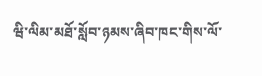ཝི་ལིམ་མཐོ་སློབ་ཉམས་ཞིབ་ཁང་གིས་ལོ་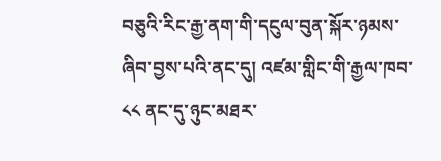བཅུའི་རིང་རྒྱ་ནག་གི་དངུལ་བུན་སྐོར་ཉམས་ཞིབ་བྱས་པའི་ནང་དུ། འཛམ་གླིང་གི་རྒྱལ་ཁབ་ ༨༨ ནང་དུ་ཉུང་མཐར་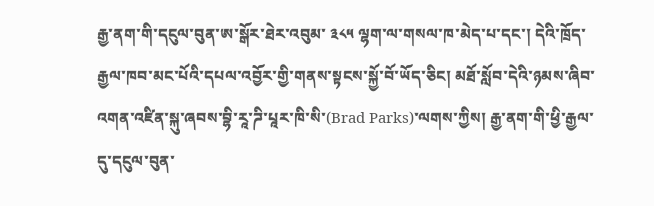རྒྱ་ནག་གི་དངུལ་བུན་ཨ་སྒོར་ཐེར་འབུམ་ ༣༨༥ ལྷག་ལ་གསལ་ཁ་མེད་པ་དང་། དེའི་ཁྲོད་རྒྱལ་ཁབ་མང་པོའི་དཔལ་འབྱོར་གྱི་གནས་སྟངས་སྐྱོ་བོ་ཡོད་ཅིང། མཐོ་སློབ་དེའི་ཉམས་ཞིབ་འགན་འཛིན་སྐུ་ཞབས་བྷི་རཱ་ཌི་པཱར་ཁི་སི་(Brad Parks)་ལགས་ཀྱིས། རྒྱ་ནག་གི་ཕྱི་རྒྱལ་དུ་དངུལ་བུན་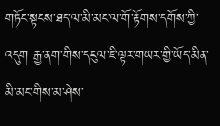གཏོང་སྟངས་ཐད་ལ་མི་མང་ལ་གོ་རྟོགས་དགོས་ཀྱི་འདུག རྒྱ་ནག་གིས་དངུལ་ཇི་ལྟར་གཡར་གྱི་ཡོད་མིན་མི་མང་གིས་མ་ཤེས་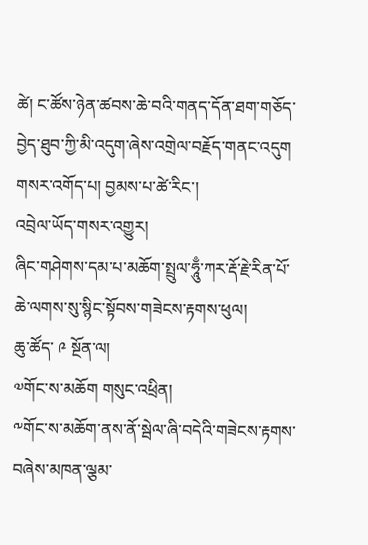ཚེ། ང་ཚོས་ཉེན་ཚབས་ཆེ་བའི་གནད་དོན་ཐག་གཅོད་བྱེད་ཐུབ་ཀྱི་མི་འདུག་ཞེས་འགྲེལ་བརྗོད་གནང་འདུག
གསར་འགོད་པ། བྱམས་པ་ཚེ་རིང་།
འབྲེལ་ཡོད་གསར་འགྱུར།
ཞིང་གཤེགས་དམ་པ་མཆོག་སྤྲུལ་ཧཱུྃ་ཀར་རྡོ་རྗེ་རིན་པོ་ཆེ་ལགས་སུ་སྙིང་སྟོབས་གཟེངས་རྟགས་ཕུལ།
ཆུ་ཚོད་ ༩ སྔོན་ལ།
༧གོང་ས་མཆོག གསུང་འཕྲིན།
༸གོང་ས་མཆོག་ནས་ནོ་སྦེལ་ཞི་བདེའི་གཟེངས་རྟགས་བཞེས་མཁན་ལྕམ་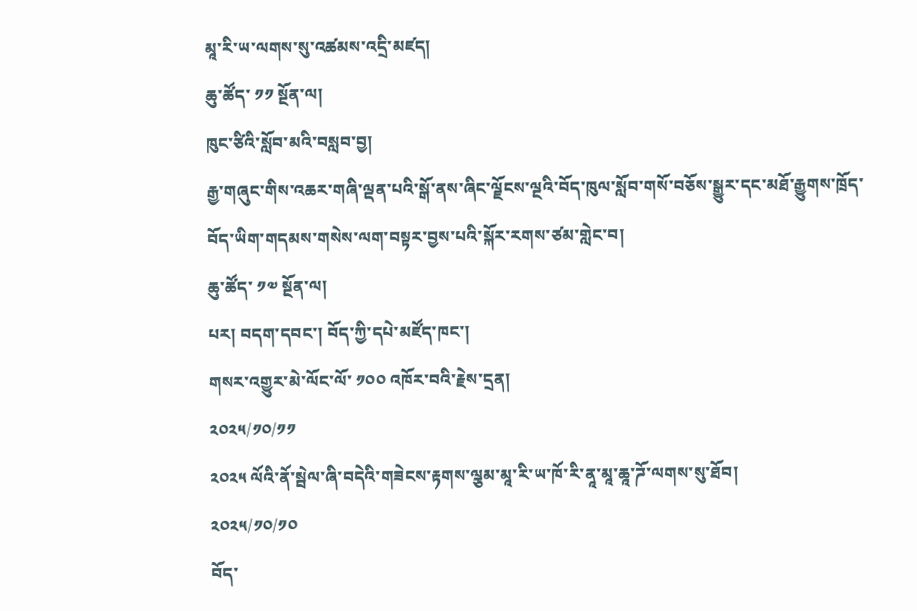མཱ་རི་ཡ་ལགས་སུ་འཚམས་འདྲི་མཛད།
ཆུ་ཚོད་ ༡༡ སྔོན་ལ།
ཁུང་ཙིའི་སློབ་མའི་བསླབ་བྱ།
རྒྱ་གཞུང་གིས་འཆར་གཞི་ལྡན་པའི་སྒོ་ནས་ཞིང་ལྗོངས་ལྔའི་བོད་ཁུལ་སློབ་གསོ་བཅོས་སྒྱུར་དང་མཐོ་རྒྱུགས་ཁྲོད་བོད་ཡིག་གདམས་གསེས་ལག་བསྟར་བྱས་པའི་སྐོར་རགས་ཙམ་གླེང་བ།
ཆུ་ཚོད་ ༡༧ སྔོན་ལ།
པར། བདག་དབང་། བོད་ཀྱི་དཔེ་མཛོད་ཁང་།
གསར་འགྱུར་མེ་ལོང་ལོ་ ༡༠༠ འཁོར་བའི་རྗེས་དྲན།
༢༠༢༥/༡༠/༡༡
༢༠༢༥ ལོའི་ནོ་སྦེལ་ཞི་བདེའི་གཟེངས་རྟགས་ལྕམ་མཱ་རི་ཡ་ཁོ་རི་ནཱ་མཱ་ཆཱ་ཌོ་ལགས་སུ་ཐོབ།
༢༠༢༥/༡༠/༡༠
བོད་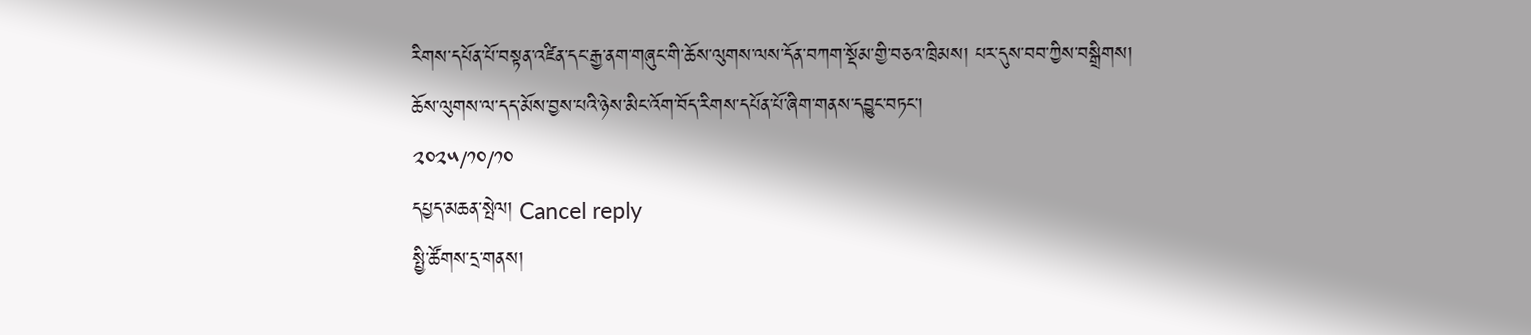རིགས་དཔོན་པོ་བསྟན་འཛིན་དང་རྒྱ་ནག་གཞུང་གི་ཆོས་ལུགས་ལས་དོན་བཀག་སྡོམ་གྱི་བཅའ་ཁྲིམས། པར་དུས་བབ་ཀྱིས་བསྒྲིགས།
ཆོས་ལུགས་ལ་དད་མོས་བྱས་པའི་ཉེས་མིང་འོག་བོད་རིགས་དཔོན་པོ་ཞིག་གནས་དབྱུང་བཏང་།
༢༠༢༥/༡༠/༡༠
དཔྱད་མཆན་སྤེལ། Cancel reply
སྤྱི་ཚོགས་དྲ་གནས།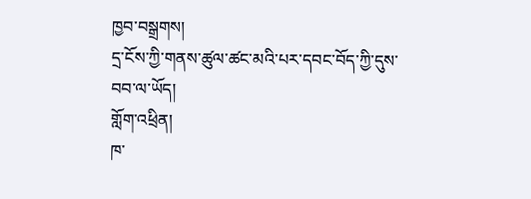ཁྱབ་བསྒྲགས།
དྲ་ངོས་ཀྱི་གནས་ཚུལ་ཚང་མའི་པར་དབང་བོད་ཀྱི་དུས་བབ་ལ་ཡོད།
གློག་འཕྲིན།
ཁ་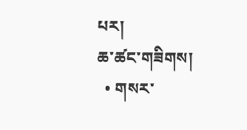པར།
ཆ་ཚང་གཟིགས།
  • གསར་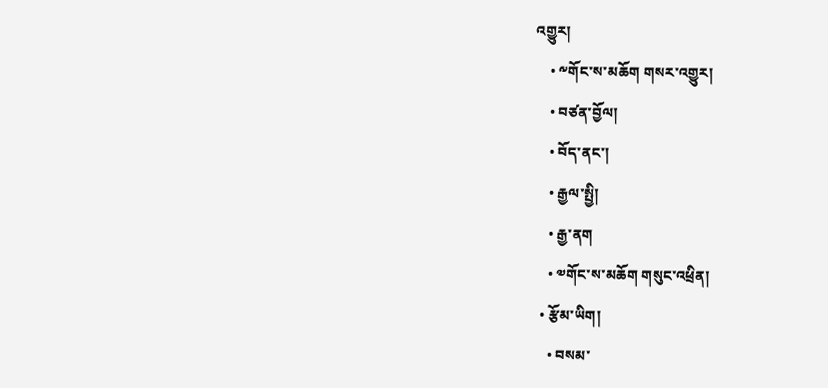འགྱུར།
    • ༸གོང་ས་མཆོག གསར་འགྱུར།
    • བཙན་བྱོལ།
    • བོད་ནང་།
    • རྒྱལ་སྤྱི།
    • རྒྱ་ནག
    • ༧གོང་ས་མཆོག གསུང་འཕྲིན།
  • རྩོམ་ཡིག།
    • བསམ་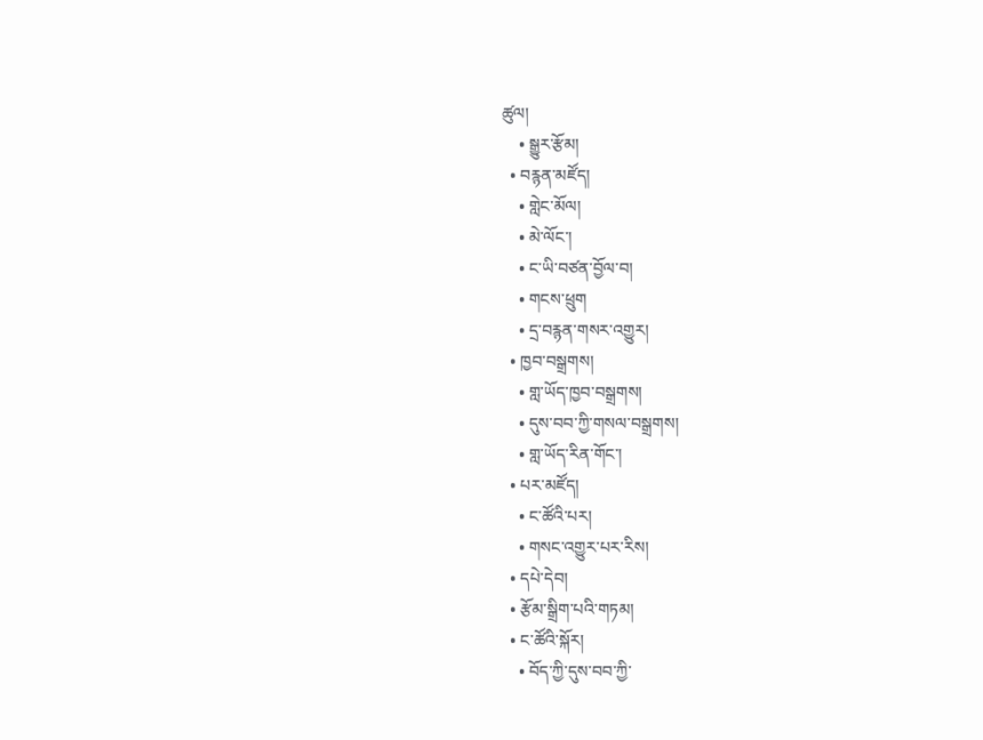ཚུལ།
    • སྒྱུར་རྩོམ།
  • བརྙན་མཛོད།
    • གླེང་མོལ།
    • མེ་ལོང་།
    • ང་ཡི་བཙན་བྱོལ་བ།
    • གངས་ཕྲུག
    • དྲ་བརྙན་གསར་འགྱུར།
  • ཁྱབ་བསྒྲགས།
    • གླ་ཡོད་ཁྱབ་བསྒྲགས།
    • དུས་བབ་ཀྱི་གསལ་བསྒྲགས།
    • གླ་ཡོད་རིན་གོང་།
  • པར་མཛོད།
    • ང་ཚོའི་པར།
    • གསང་འགྱུར་པར་རིས།
  • དཔེ་དེབ།
  • རྩོམ་སྒྲིག་པའི་གཏམ།
  • ང་ཚོའི་སྐོར།
    • བོད་ཀྱི་དུས་བབ་ཀྱི་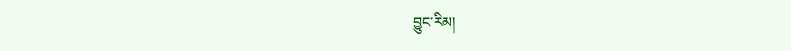བྱུང་རིམ།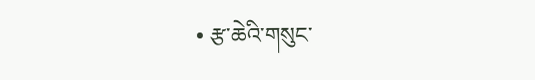• རྩ་ཆེའི་གསུང་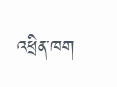འཕྲིན་ཁག